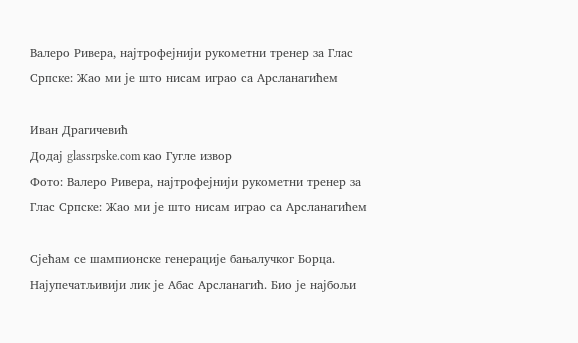Валеро Ривера, најтрофејнији рукометни тренер за Глас Српске: Жао ми је што нисам играо са Арсланагићем

Иван Драгичевић
Додај glassrpske.com као Гугле извор
Фото: Валеро Ривера, најтрофејнији рукометни тренер за Глас Српске: Жао ми је што нисам играо са Арсланагићем

Сјећам се шампионске генерације бањалучког Борца. Најупечатљивији лик је Абас Арсланагић. Био је најбољи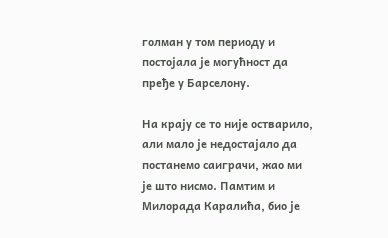голман у том периоду и постојала је могућност да пређе у Барселону.

На крају се то није остварило, али мало је недостајало да постанемо саиграчи, жао ми је што нисмо. Памтим и Милорада Каралића, био је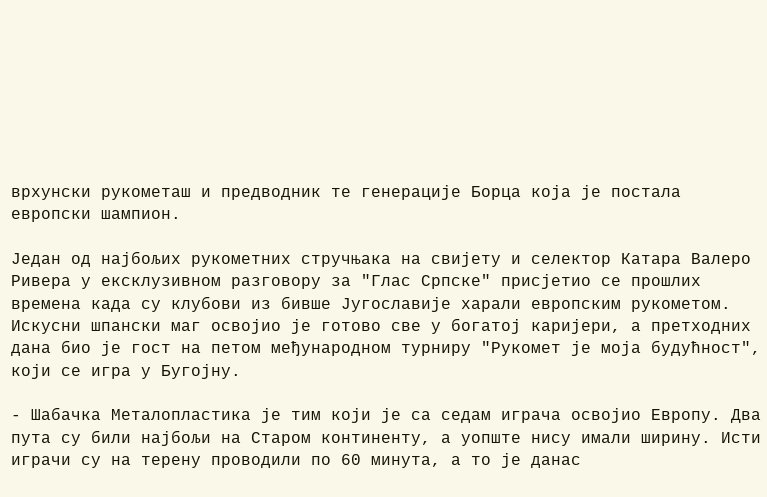врхунски рукометаш и предводник те генерације Борца која је постала европски шампион.

Један од најбољих рукометних стручњака на свијету и селектор Катара Валеро Ривера у ексклузивном разговору за "Глас Српске" присјетио се прошлих времена када су клубови из бивше Југославије харали европским рукометом. Искусни шпански маг освојио је готово све у богатој каријери, а претходних дана био је гост на петом међународном турниру "Рукомет је моја будућност", који се игра у Бугојну.

- Шабачка Металопластика је тим који је са седам играча освојио Европу. Два пута су били најбољи на Старом континенту, а уопште нису имали ширину. Исти играчи су на терену проводили по 60 минута, а то је данас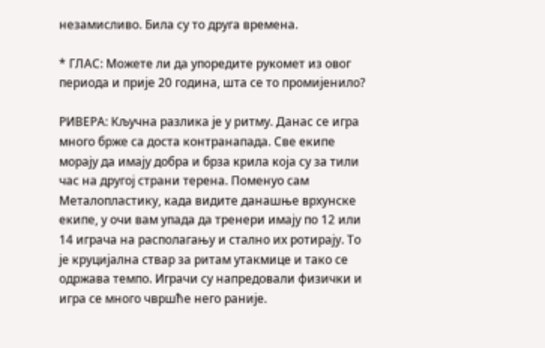незамисливо. Била су то друга времена.

* ГЛАС: Можете ли да упоредите рукомет из овог периода и прије 20 година, шта се то промијенило?

РИВЕРА: Кључна разлика је у ритму. Данас се игра много брже са доста контранапада. Све екипе морају да имају добра и брза крила која су за тили час на другој страни терена. Поменуо сам Металопластику, када видите данашње врхунске екипе, у очи вам упада да тренери имају по 12 или 14 играча на располагању и стално их ротирају. То је круцијална ствар за ритам утакмице и тако се одржава темпо. Играчи су напредовали физички и игра се много чвршће него раније.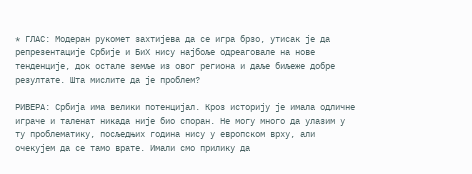* ГЛАС: Модеран рукомет захтијева да се игра брзо, утисак је да репрезентације Србије и БиХ нису најбоље одреаговале на нове тенденције, док остале земље из овог региона и даље биљеже добре резултате. Шта мислите да је проблем?

РИВЕРА: Србија има велики потенцијал. Кроз историју је имала одличне играче и таленат никада није био споран. Не могу много да улазим у ту проблематику, посљедњих година нису у европском врху, али очекујем да се тамо врате. Имали смо прилику да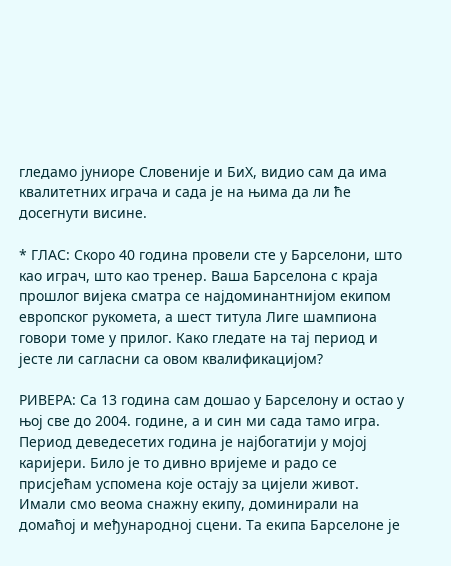гледамо јуниоре Словеније и БиХ, видио сам да има квалитетних играча и сада је на њима да ли ће досегнути висине.

* ГЛАС: Скоро 40 година провели сте у Барселони, што као играч, што као тренер. Ваша Барселона с краја прошлог вијека сматра се најдоминантнијом екипом европског рукомета, а шест титула Лиге шампиона говори томе у прилог. Како гледате на тај период и јесте ли сагласни са овом квалификацијом?

РИВЕРА: Са 13 година сам дошао у Барселону и остао у њој све до 2004. године, а и син ми сада тамо игра. Период деведесетих година је најбогатији у мојој каријери. Било је то дивно вријеме и радо се присјећам успомена које остају за цијели живот. Имали смо веома снажну екипу, доминирали на домаћој и међународној сцени. Та екипа Барселоне је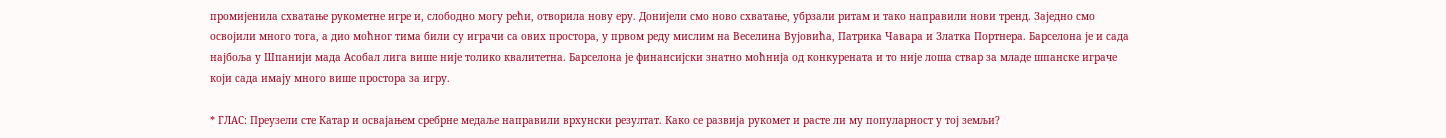промијенила схватање рукометне игре и, слободно могу рећи, отворила нову еру. Донијели смо ново схватање, убрзали ритам и тако направили нови тренд. Заједно смо освојили много тога, а дио моћног тима били су играчи са ових простора, у првом реду мислим на Веселина Вујовића, Патрика Чавара и Златка Портнера. Барселона је и сада најбоља у Шпанији мада Асобал лига више није толико квалитетна. Барселона је финансијски знатно моћнија од конкурената и то није лоша ствар за младе шпанске играче који сада имају много више простора за игру.

* ГЛАС: Преузели сте Катар и освајањем сребрне медаље направили врхунски резултат. Како се развија рукомет и расте ли му популарност у тој земљи?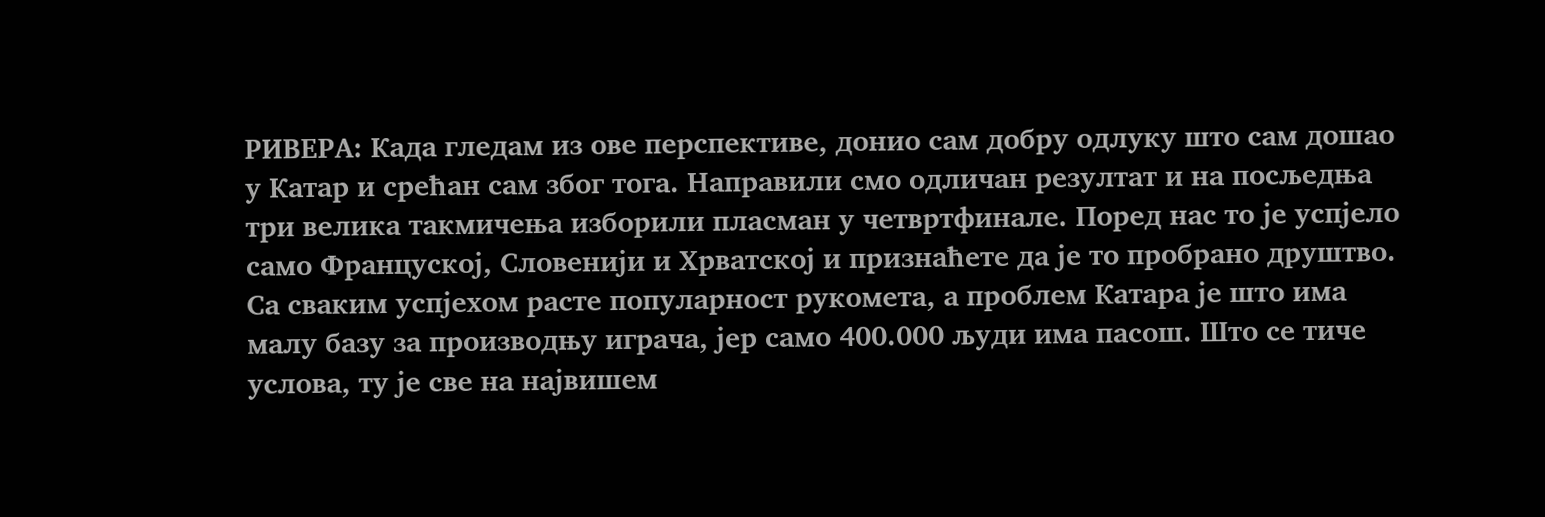РИВЕРА: Када гледам из ове перспективе, донио сам добру одлуку што сам дошао у Катар и срећан сам због тога. Направили смо одличан резултат и на посљедња три велика такмичења изборили пласман у четвртфинале. Поред нас то је успјело само Француској, Словенији и Хрватској и признаћете да је то пробрано друштво. Са сваким успјехом расте популарност рукомета, а проблем Катара је што има малу базу за производњу играча, јер само 400.000 људи има пасош. Што се тиче услова, ту је све на највишем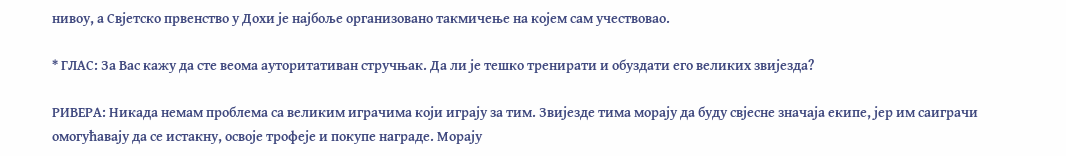нивоу, а Свјетско првенство у Дохи је најбоље организовано такмичење на којем сам учествовао.

* ГЛАС: За Вас кажу да сте веома ауторитативан стручњак. Да ли је тешко тренирати и обуздати его великих звијезда?

РИВЕРА: Никада немам проблема са великим играчима који играју за тим. Звијезде тима морају да буду свјесне значаја екипе, јер им саиграчи омогућавају да се истакну, освоје трофеје и покупе награде. Морају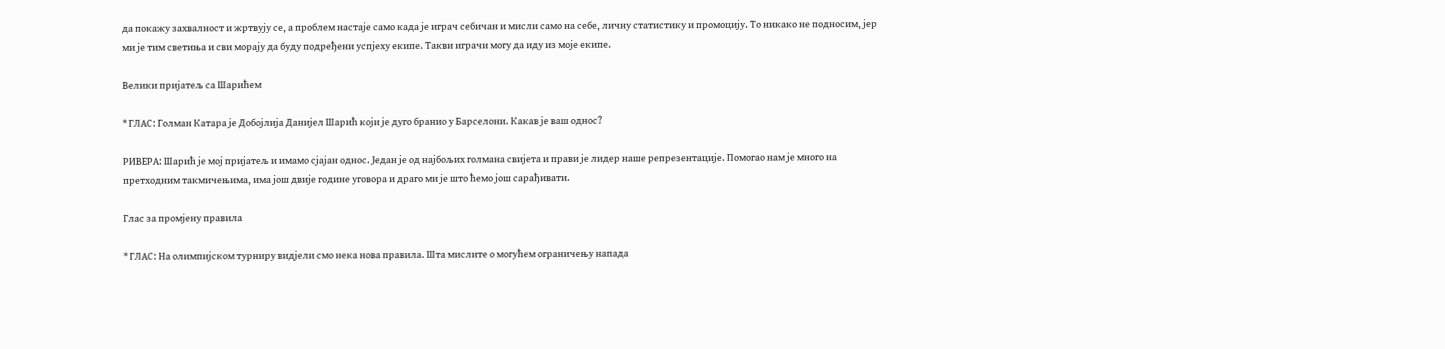да покажу захвалност и жртвују се, а проблем настаје само када је играч себичан и мисли само на себе, личну статистику и промоцију. То никако не подносим, јер ми је тим светиња и сви морају да буду подређени успјеху екипе. Такви играчи могу да иду из моје екипе.

Велики пријатељ са Шарићем

* ГЛАС: Голман Катара је Добојлија Данијел Шарић који је дуго бранио у Барселони. Какав је ваш однос?

РИВЕРА: Шарић је мој пријатељ и имамо сјајан однос. Један је од најбољих голмана свијета и прави је лидер наше репрезентације. Помогао нам је много на претходним такмичењима, има још двије године уговора и драго ми је што ћемо још сарађивати.

Глас за промјену правила

* ГЛАС: На олимпијском турниру видјели смо нека нова правила. Шта мислите о могућем ограничењу напада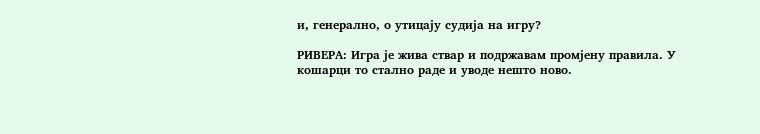и, генерално, о утицају судија на игру?

РИВЕРА: Игра је жива ствар и подржавам промјену правила. У кошарци то стално раде и уводе нешто ново.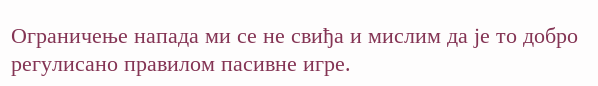Ограничење напада ми се не свиђа и мислим да је то добро регулисано правилом пасивне игре.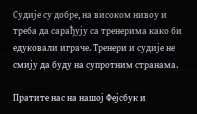Судије су добре, на високом нивоу и треба да сарађују са тренерима како би едуковали играче. Тренери и судије не смију да буду на супротним странама.

Пратите нас на нашој Фејсбук и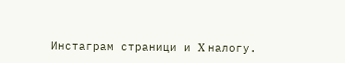Инстаграм страници и X налогу.